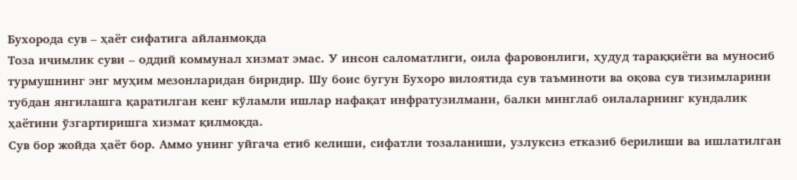Бухорода сув – ҳаёт сифатига айланмоқда
Тоза ичимлик суви – оддий коммунал хизмат эмас. У инсон саломатлиги, оила фаровонлиги, ҳудуд тараққиёти ва муносиб турмушнинг энг муҳим мезонларидан биридир. Шу боис бугун Бухоро вилоятида сув таъминоти ва оқова сув тизимларини тубдан янгилашга қаратилган кенг кўламли ишлар нафақат инфратузилмани, балки минглаб оилаларнинг кундалик ҳаётини ўзгартиришга хизмат қилмоқда.
Сув бор жойда ҳаёт бор. Аммо унинг уйгача етиб келиши, сифатли тозаланиши, узлуксиз етказиб берилиши ва ишлатилган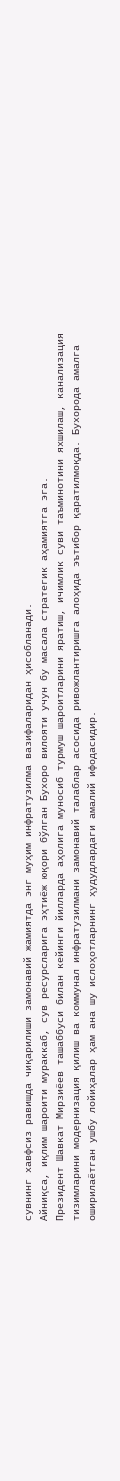сувнинг хавфсиз равишда чиқарилиши замонавий жамиятда энг муҳим инфратузилма вазифаларидан ҳисобланади.
Айниқса, иқлим шароити мураккаб, сув ресурсларига эҳтиёж юқори бўлган Бухоро вилояти учун бу масала стратегик аҳамиятга эга.
Президент Шавкат Мирзиёев ташаббуси билан кейинги йилларда аҳолига муносиб турмуш шароитларини яратиш, ичимлик суви таъминотини яхшилаш, канализация тизимларини модернизация қилиш ва коммунал инфратузилмани замонавий талаблар асосида ривожлантиришга алоҳида эътибор қаратилмоқда. Бухорода амалга оширилаётган ушбу лойиҳалар ҳам ана шу ислоҳотларнинг ҳудудлардаги амалий ифодасидир.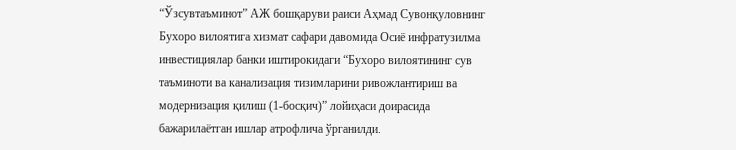“Ўзсувтаъминот” AЖ бошқаруви раиси Аҳмад Сувонқуловнинг Бухоро вилоятига хизмат сафари давомида Осиё инфратузилма инвестициялар банки иштирокидаги “Бухоро вилоятининг сув таъминоти ва канализация тизимларини ривожлантириш ва модернизация қилиш (1-босқич)” лойиҳаси доирасида бажарилаётган ишлар атрофлича ўрганилди.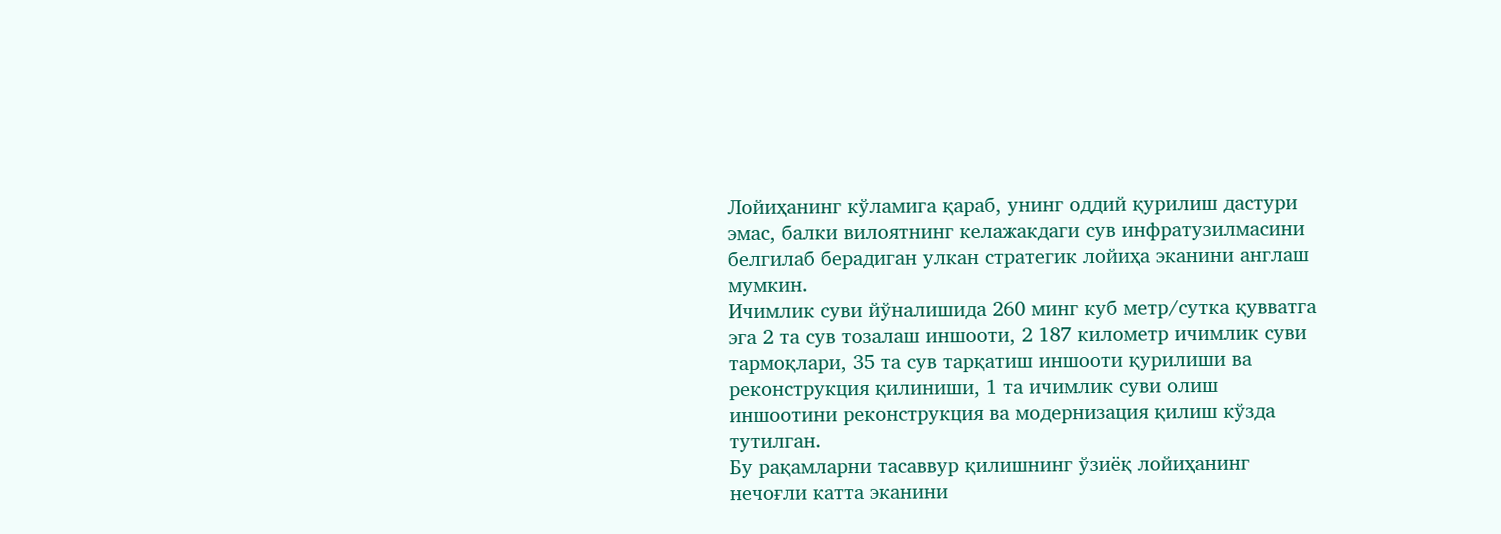Лойиҳанинг кўламига қараб, унинг оддий қурилиш дастури эмас, балки вилоятнинг келажакдаги сув инфратузилмасини белгилаб берадиган улкан стратегик лойиҳа эканини англаш мумкин.
Ичимлик суви йўналишида 260 минг куб метр/сутка қувватга эга 2 та сув тозалаш иншооти, 2 187 километр ичимлик суви тармоқлари, 35 та сув тарқатиш иншооти қурилиши ва реконструкция қилиниши, 1 та ичимлик суви олиш иншоотини реконструкция ва модернизация қилиш кўзда тутилган.
Бу рақамларни тасаввур қилишнинг ўзиёқ лойиҳанинг нечоғли катта эканини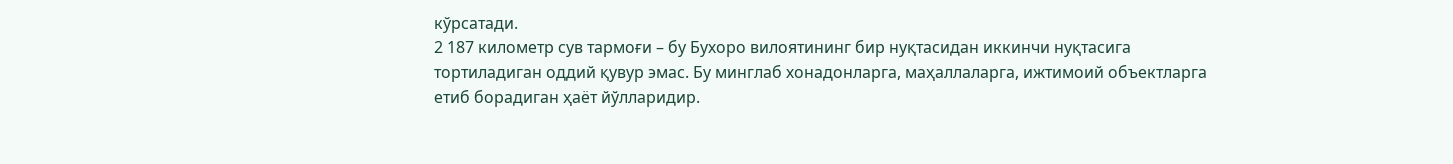кўрсатади.
2 187 километр сув тармоғи – бу Бухоро вилоятининг бир нуқтасидан иккинчи нуқтасига тортиладиган оддий қувур эмас. Бу минглаб хонадонларга, маҳаллаларга, ижтимоий объектларга етиб борадиган ҳаёт йўлларидир.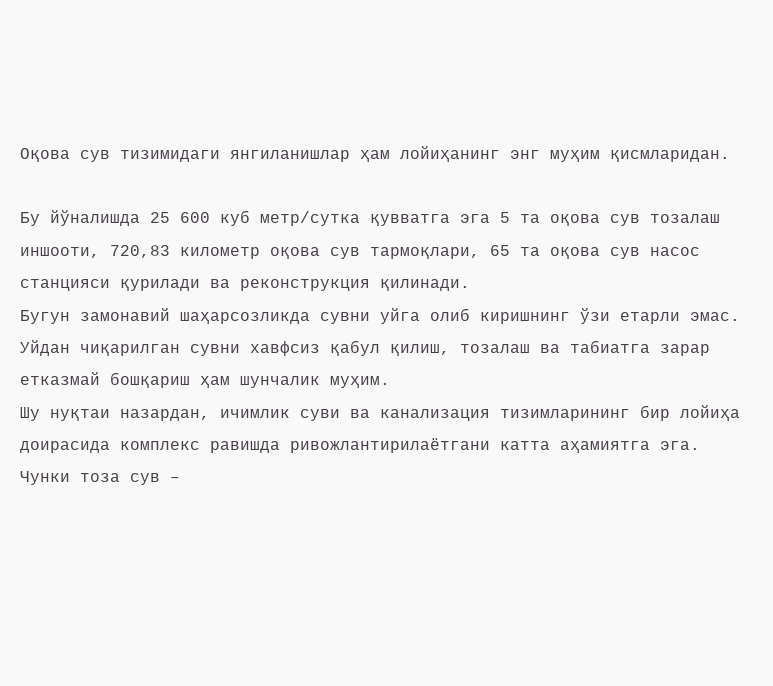Оқова сув тизимидаги янгиланишлар ҳам лойиҳанинг энг муҳим қисмларидан.

Бу йўналишда 25 600 куб метр/сутка қувватга эга 5 та оқова сув тозалаш иншооти, 720,83 километр оқова сув тармоқлари, 65 та оқова сув насос станцияси қурилади ва реконструкция қилинади.
Бугун замонавий шаҳарсозликда сувни уйга олиб киришнинг ўзи етарли эмас. Уйдан чиқарилган сувни хавфсиз қабул қилиш, тозалаш ва табиатга зарар етказмай бошқариш ҳам шунчалик муҳим.
Шу нуқтаи назардан, ичимлик суви ва канализация тизимларининг бир лойиҳа доирасида комплекс равишда ривожлантирилаётгани катта аҳамиятга эга.
Чунки тоза сув –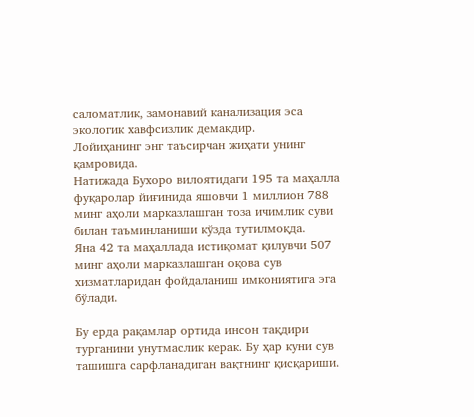саломатлик, замонавий канализация эса экологик хавфсизлик демакдир.
Лойиҳанинг энг таъсирчан жиҳати унинг қамровида.
Натижада Бухоро вилоятидаги 195 та маҳалла фуқаролар йиғинида яшовчи 1 миллион 788 минг аҳоли марказлашган тоза ичимлик суви билан таъминланиши кўзда тутилмоқда.
Яна 42 та маҳаллада истиқомат қилувчи 507 минг аҳоли марказлашган оқова сув хизматларидан фойдаланиш имкониятига эга бўлади.

Бу ерда рақамлар ортида инсон тақдири турганини унутмаслик керак. Бу ҳар куни сув ташишга сарфланадиган вақтнинг қисқариши.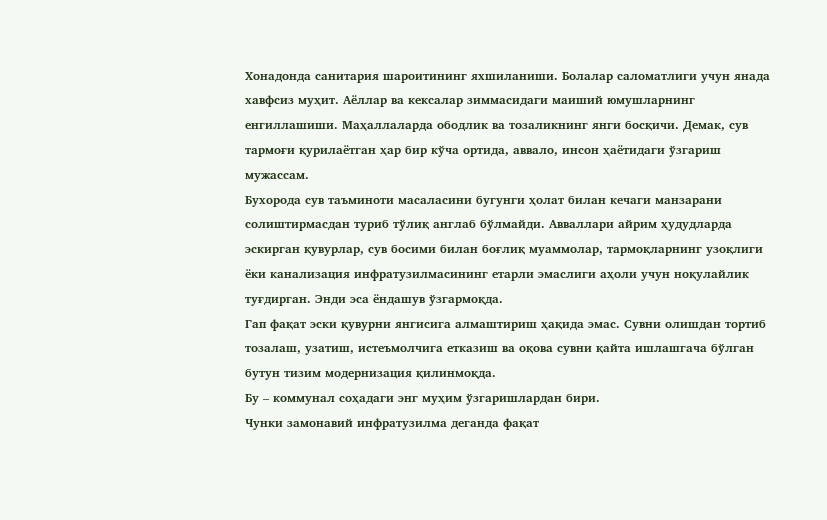Хонадонда санитария шароитининг яхшиланиши. Болалар саломатлиги учун янада хавфсиз муҳит. Аёллар ва кексалар зиммасидаги маиший юмушларнинг енгиллашиши. Маҳаллаларда ободлик ва тозаликнинг янги босқичи. Демак, сув тармоғи қурилаётган ҳар бир кўча ортида, аввало, инсон ҳаётидаги ўзгариш мужассам.
Бухорода сув таъминоти масаласини бугунги ҳолат билан кечаги манзарани солиштирмасдан туриб тўлиқ англаб бўлмайди. Авваллари айрим ҳудудларда эскирган қувурлар, сув босими билан боғлиқ муаммолар, тармоқларнинг узоқлиги ёки канализация инфратузилмасининг етарли эмаслиги аҳоли учун ноқулайлик туғдирган. Энди эса ёндашув ўзгармоқда.
Гап фақат эски қувурни янгисига алмаштириш ҳақида эмас. Сувни олишдан тортиб тозалаш, узатиш, истеъмолчига етказиш ва оқова сувни қайта ишлашгача бўлган бутун тизим модернизация қилинмоқда.
Бу – коммунал соҳадаги энг муҳим ўзгаришлардан бири.
Чунки замонавий инфратузилма деганда фақат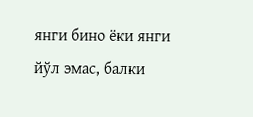янги бино ёки янги йўл эмас, балки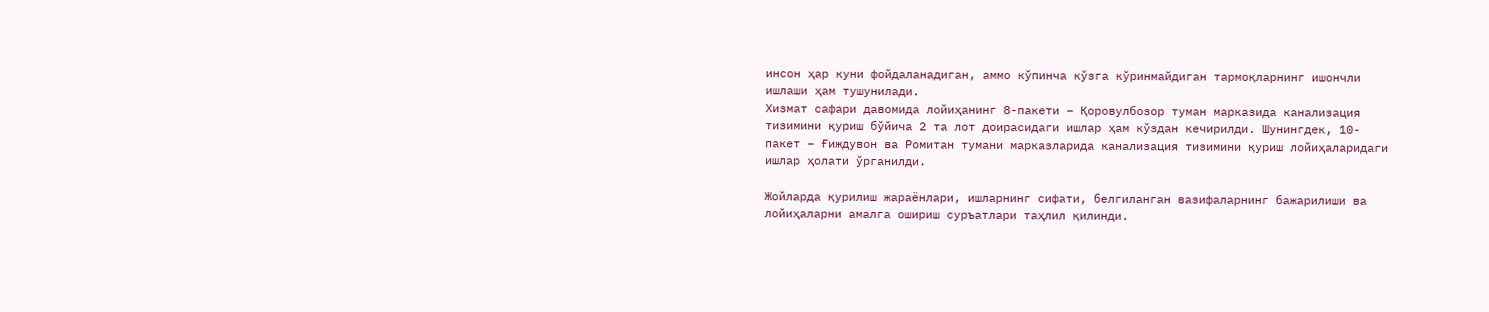инсон ҳар куни фойдаланадиган, аммо кўпинча кўзга кўринмайдиган тармоқларнинг ишончли ишлаши ҳам тушунилади.
Хизмат сафари давомида лойиҳанинг 8-пакети – Қоровулбозор туман марказида канализация тизимини қуриш бўйича 2 та лот доирасидаги ишлар ҳам кўздан кечирилди. Шунингдек, 10-пакет – Ғиждувон ва Ромитан тумани марказларида канализация тизимини қуриш лойиҳаларидаги ишлар ҳолати ўрганилди.

Жойларда қурилиш жараёнлари, ишларнинг сифати, белгиланган вазифаларнинг бажарилиши ва лойиҳаларни амалга ошириш суръатлари таҳлил қилинди.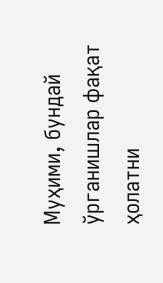Муҳими, бундай ўрганишлар фақат ҳолатни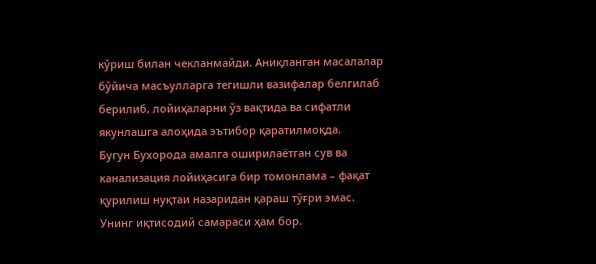кўриш билан чекланмайди. Аниқланган масалалар бўйича масъулларга тегишли вазифалар белгилаб берилиб, лойиҳаларни ўз вақтида ва сифатли якунлашга алоҳида эътибор қаратилмоқда.
Бугун Бухорода амалга оширилаётган сув ва канализация лойиҳасига бир томонлама – фақат қурилиш нуқтаи назаридан қараш тўғри эмас.
Унинг иқтисодий самараси ҳам бор.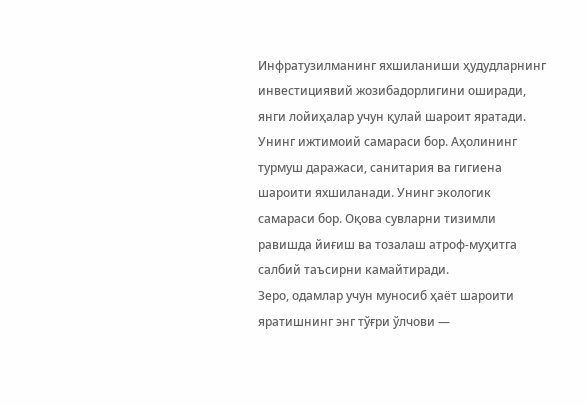Инфратузилманинг яхшиланиши ҳудудларнинг инвестициявий жозибадорлигини оширади, янги лойиҳалар учун қулай шароит яратади.
Унинг ижтимоий самараси бор. Аҳолининг турмуш даражаси, санитария ва гигиена шароити яхшиланади. Унинг экологик самараси бор. Оқова сувларни тизимли равишда йиғиш ва тозалаш атроф-муҳитга салбий таъсирни камайтиради.
Зеро, одамлар учун муносиб ҳаёт шароити яратишнинг энг тўғри ўлчови —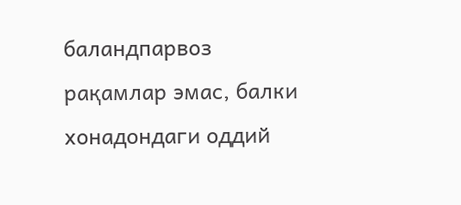баландпарвоз рақамлар эмас, балки хонадондаги оддий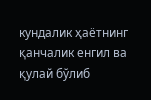кундалик ҳаётнинг қанчалик енгил ва қулай бўлиб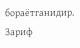бораётганидир.
Зариф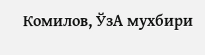Комилов, ЎзА мухбири